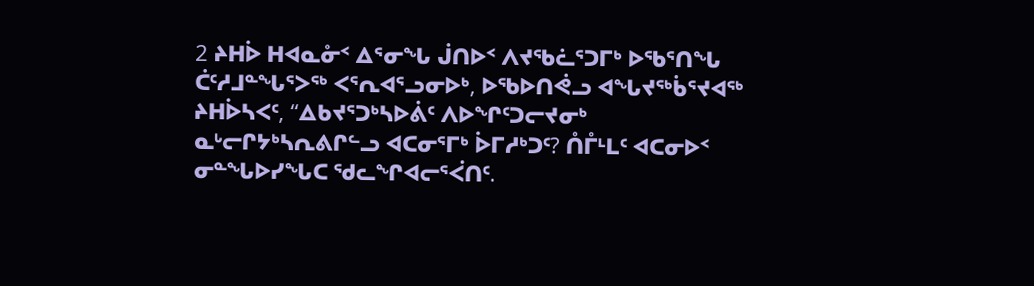2 ᔨᕼᐆ ᕼᐊᓇᓁᑉ ᐃᕐᓂᖓ ᒎᑎᐅᑉ ᐱᔪᖃᓛᕐᑐᒥᒃ ᐅᖃᕐᑎᖓ ᑖᑦᓱᒧᓐᖓᕐᐳᖅ ᐸᕐᕆᐊᕐᓗᓂᐅᒃ, ᐅᖃᐅᑎᕚᓗ ᐊᖓᔪᖅᑳᕐᔪᐊᖅ ᔨᕼᐆᓴᐸᑦ, “ᐃᑲᔪᕐᑐᒃᓴᐅᕖᑦ ᐱᐅᖏᑦᑐᓕᔪᓂᒃ ᓇᒡᓕᒋᔭᒃᓴᕆᕕᒋᓪᓗ ᐊᑕᓂᕐᒥᒃ ᐆᒥᓱᒃᑐᑦ? ᑍᒤᒻᒪᑦ ᐊᑕᓂᐅᑉ ᓂᓐᖓᐅᓯᖓᑕ ᖁᓚᖏᐊᓕᕐᐹᑎᑦ.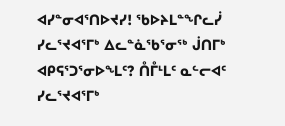ᐊᓯᓐᓂᐊᕐᑎᐅᔪᓯ! ᖃᐅᔨᒪᓐᖏᓚᓰ ᓯᓚᕐᔪᐊᕐᒥᒃ ᐃᓚᓐᓈᖃᕐᓂᖅ ᒎᑎᒥᒃ ᐊᑭᕋᕐᑐᕐᓂᐅᖕᒪᑦ? ᑍᒤᒻᒪᑦ ᓇᓪᓕᐊᑦ ᓯᓚᕐᔪᐊᕐᒥᒃ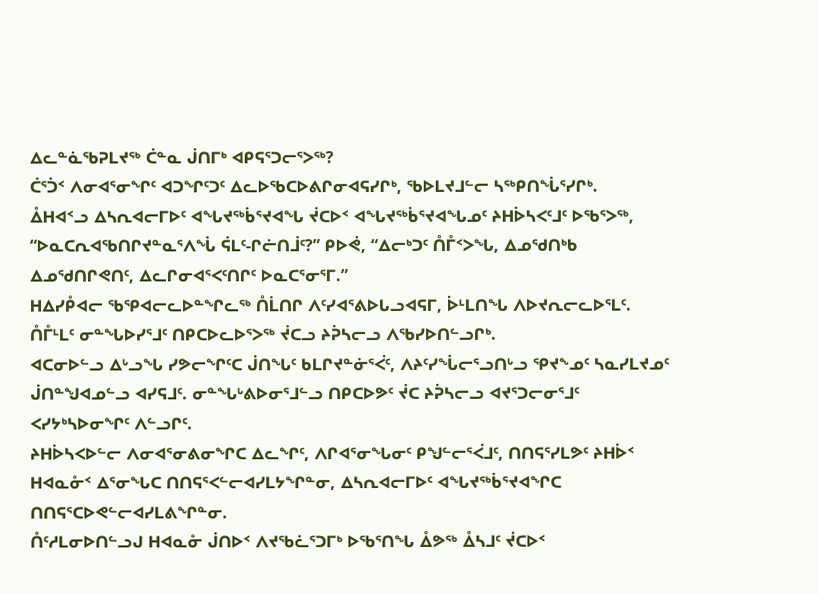ᐃᓚᓐᓈᖃᕈᒪᔪᖅ ᑖᓐᓇ ᒎᑎᒥᒃ ᐊᑭᕋᕐᑐᓕᕐᐳᖅ?
ᑖᕐᑑᑉ ᐱᓂᐊᕐᓂᖏᑦ ᐊᑐᖏᑦᑐᑦ ᐃᓚᐅᖃᑕᐅᕕᒋᓂᐊᕋᓯᒋᒃ, ᖃᐅᒪᔪᒧᓪᓕ ᓴᖅᑭᑎᖔᕐᓯᒋᒃ.
ᐂᕼᐊᑉᓗ ᐃᓴᕆᐊᓕᒥᐅᑦ ᐊᖓᔪᖅᑳᕐᔪᐊᖓ ᔫᑕᐅᑉ ᐊᖓᔪᖅᑳᕐᔪᐊᖓᓄᑦ ᔨᕼᐆᓴᐸᑦᒧᑦ ᐅᖃᕐᐳᖅ, “ᐅᓇᑕᕆᐊᖃᑎᒋᔪᓐᓇᕐᐱᖔ ᕌᒪᑦ-ᒋᓖᑎᒨᑦ?” ᑭᐅᕚ, “ᐃᓕᒃᑐᑦ ᑍᒤᑉᐳᖓ, ᐃᓄᖁᑎᒃᑲ ᐃᓄᖁᑎᒋᕙᑎᑦ, ᐃᓚᒋᓂᐊᕐᐸᑦᑎᒋᑦ ᐅᓇᑕᕐᓂᕐᒥ.”
ᕼᐃᓯᑬᐊᓕ ᖃᕿᐊᓕᓚᐅᓐᖏᓚᖅ ᑍᒫᑎᒋ ᐱᑦᓯᐊᕐᕕᐅᒐᓗᐊᕋᒥ, ᐆᒻᒪᑎᖓ ᐱᐅᔪᕆᓕᓚᐅᕐᒪᑦ. ᑍᒤᒻᒪᑦ ᓂᓐᖓᐅᓯᕐᒧᑦ ᑎᑭᑕᐅᓚᐅᕐᐳᖅ ᔫᑕᓗ ᔨᕉᓴᓕᓗ ᐱᖃᓯᐅᑎᓪᓗᒋᒃ.
ᐊᑕᓂᐅᓪᓗ ᐃᒡᓗᖓ ᓯᕗᓕᖏᑦᑕ ᒎᑎᖓᑦ ᑲᒪᒋᔪᓐᓃᕐᐹᑦ, ᐱᔨᑦᓯᖔᓕᕐᓗᑎᒡᓗ ᕿᔪᖕᓄᑦ ᓴᓇᓯᒪᔪᓄᑦ ᒎᑎᓐᖑᐊᓄᓪᓗ ᐊᓯᕋᒧᑦ. ᓂᓐᖓᒡᕕᐅᓂᕐᒧᓪᓗ ᑎᑭᑕᐅᕗᑦ ᔫᑕ ᔨᕉᓴᓕᓗ ᐊᔪᕐᑐᓕᓂᕐᒧᑦ ᐸᓯᔭᒃᓴᐅᓂᖏᑦ ᐱᓪᓗᒋᑦ.
ᔨᕼᐆᓴᐸᐅᓪᓕ ᐱᓂᐊᕐᓂᕕᓂᖏᑕ ᐃᓚᖏᑦ, ᐱᒋᐊᕐᓂᖓᓂᑦ ᑭᖑᓪᓕᕐᐹᒧᑦ, ᑎᑎᕋᕐᓯᒪᕗᑦ ᔨᕼᐆᑉ ᕼᐊᓇᓁᑉ ᐃᕐᓂᖓᑕ ᑎᑎᕋᕐᐸᓪᓕᐊᓯᒪᔭᖏᓐᓂ, ᐃᓴᕆᐊᓕᒥᐅᑦ ᐊᖓᔪᖅᑳᕐᔪᐊᖏᑕ ᑎᑎᕋᕐᑕᐅᕙᓪᓕᐊᓯᒪᕕᖏᓐᓂ.
ᑍᑦᓱᒪᓂᐅᑎᓪᓗᒍ ᕼᐊᓇᓁ ᒎᑎᐅᑉ ᐱᔪᖃᓛᕐᑐᒥᒃ ᐅᖃᕐᑎᖓ ᐂᕗᖅ ᐂᓴᒧᑦ ᔫᑕᐅᑉ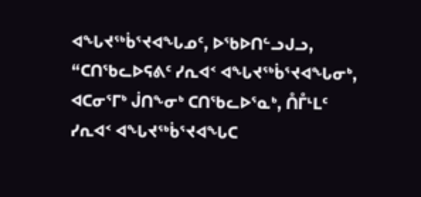ᐊᖓᔪᖅᑳᕐᔪᐊᖓᓄᑦ, ᐅᖃᐅᑎᓪᓗᒍᓗ, “ᑕᑎᖃᓚᐅᕋᕕᑦ ᓯᕆᐊᑉ ᐊᖓᔪᖅᑳᕐᔪᐊᖓᓂᒃ, ᐊᑕᓂᕐᒥᒃ ᒎᑎᖕᓂᒃ ᑕᑎᖃᓚᐅᕐᓇᒃ, ᑍᒤᒻᒪᑦ ᓯᕆᐊᑉ ᐊᖓᔪᖅᑳᕐᔪᐊᖓᑕ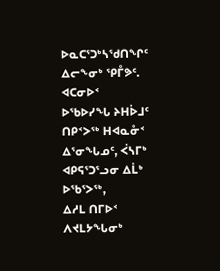ᐅᓇᑕᕐᑐᒃᓴᖁᑎᖏᑦ ᐃᓕᖕᓂᒃ ᕿᒤᕗᑦ.
ᐊᑕᓂᐅᑉ ᐅᖃᐅᓯᖓ ᔨᕼᐆᒧᑦ ᑎᑭᑉᐳᖅ ᕼᐊᓇᓁᑉ ᐃᕐᓂᖓᓄᑦ, ᐹᓴᒥᒃ ᐊᑭᕋᕐᑐᕐᓗᓂ ᐃᒫᒃ ᐅᖃᕐᐳᖅ,
ᐃᓱᒪ ᑎᒥᐅᑉ ᐱᔪᒪᔭᖓᓂᒃ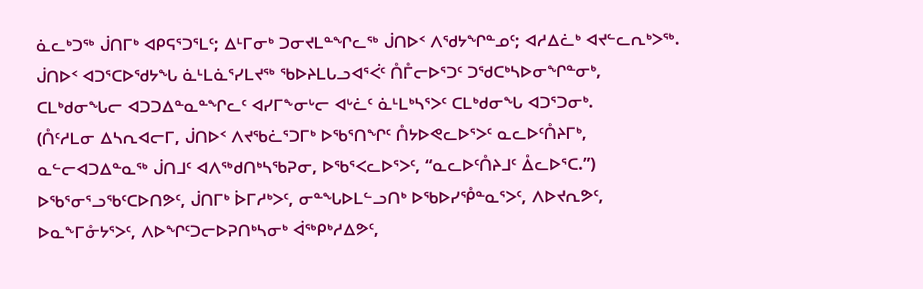ᓈᓚᒃᑐᖅ ᒎᑎᒥᒃ ᐊᑭᕋᕐᑐᕐᒪᑦ; ᐃᒻᒥᓂᒃ ᑐᓂᔪᒪᓐᖏᓚᖅ ᒎᑎᐅᑉ ᐱᖁᔭᖏᓐᓄᑦ; ᐊᓱᐃᓛᒃ ᐊᔪᓪᓚᕆᒃᐳᖅ.
ᒎᑎᐅᑉ ᐊᑐᕐᑕᐅᖁᔭᖓ ᓈᒻᒪᓈᕐᓯᒪᔪᖅ ᖃᐅᔨᒪᒐᓗᐊᕐᐹᑦ ᑍᒤᓕᐅᕐᑐᑦ ᑐᖁᑕᒃᓴᐅᓂᖏᓐᓂᒃ, ᑕᒪᒃᑯᓂᖓᓕ ᐊᑐᑐᐃᓐᓇᓐᖏᓚᑦ ᐊᓯᒥᖕᓂᒡᓕ ᐊᒡᓛᑦ ᓈᒻᒪᒃᓴᕐᐳᑦ ᑕᒪᒃᑯᓂᖓ ᐊᑐᕐᑐᓂᒃ.
(ᑍᑦᓱᒪᓂ ᐃᓴᕆᐊᓕᒥ, ᒎᑎᐅᑉ ᐱᔪᖃᓛᕐᑐᒥᒃ ᐅᖃᕐᑎᖏᑦ ᑍᔭᐅᕙᓚᐅᕐᐳᑦ ᓇᓚᐅᑦᑍᔨᒥᒃ, ᓇᓪᓕᐊᑐᐃᓐᓇᖅ ᒎᑎᒧᑦ ᐊᐱᖅᑯᑎᒃᓴᖃᕈᓂ, ᐅᖃᕐᐸᓚᐅᕐᐳᑦ, “ᓇᓚᐅᑦᑍᔨᒧᑦ ᐂᓚᐅᕐᑕ.”)
ᐅᖃᕐᓂᕐᓗᖃᑦᑕᐅᑎᕗᑦ, ᒎᑎᒥᒃ ᐆᒥᓱᒃᐳᑦ, ᓂᓐᖓᐅᒪᓪᓗᑎᒃ ᐅᖃᐅᓯᕾᓐᓇᕐᐳᑦ, ᐱᐅᔪᕆᕗᑦ, ᐅᓇᖕᒥᓁᔭᕐᐳᑦ, ᐱᐅᖏᑦᑐᓕᐅᕈᑎᒃᓴᓂᒃ ᐋᖅᑭᒃᓱᐃᕗᑦ,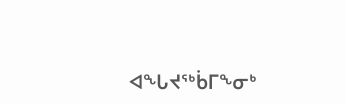ᐊᖓᔪᖅᑳᒥᖕᓂᒃ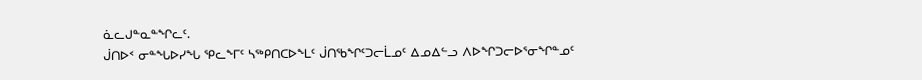ᓈᓚᒍᓐᓇᓐᖏᓚᑦ.
ᒎᑎᐅᑉ ᓂᓐᖓᐅᓯᖓ ᕿᓚᖕᒥᑦ ᓴᖅᑭᑎᑕᐅᖕᒪᑦ ᒎᑎᖃᖏᑦᑐᓕᒫᓄᑦ ᐃᓄᐃᓪᓗ ᐱᐅᖏᑐᓕᐅᕐᓂᖏᓐᓄᑦ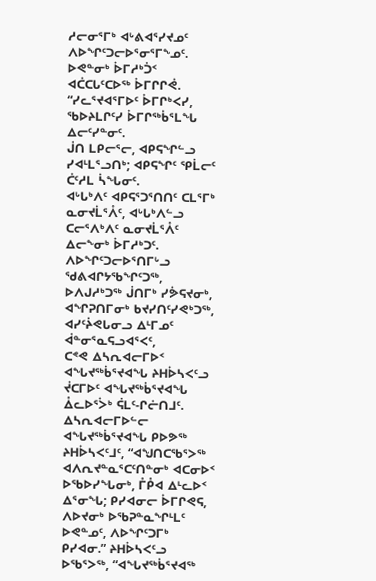ᓱᓕᓂᕐᒥᒃ ᐊᒡᕕᐊᕐᓯᔪᓄᑦ ᐱᐅᖏᑦᑐᓕᐅᕐᓂᕐᒥᖕᓄᑦ.
ᐅᕙᓐᓂᒃ ᐆᒥᓱᒃᑑᑉ ᐊᑖᑕᒐᑦᑕᐅᖅ ᐆᒥᒋᒋᕚ.
“ᓯᓚᕐᔪᐊᕐᒥᐅᑦ ᐆᒥᒋᒃᐸᓯ, ᖃᐅᔨᒪᒋᑦᓯ ᐆᒥᒋᖅᑳᕐᒪᖓ ᐃᓕᑦᓯᓐᓂᑦ.
ᒎᑎ ᒪᑭᓕᕐᓕ, ᐊᑭᕋᖏᓪᓗ ᓯᐊᒻᒪᕐᓗᑎᒃ; ᐊᑭᕋᖏᑦ ᕿᒫᓕᑦ ᑖᑦᓱᒪ ᓵᖓᓂᑦ.
ᐊᒡᒐᒃᐱᑦ ᐊᑭᕋᕐᑐᕐᑎᑎᑦ ᑕᒪᕐᒥᒃ ᓇᓂᔪᒫᕐᐰᑦ, ᐊᒡᒐᒃᐱᓪᓗ ᑕᓕᕐᐱᒃᐱᑦ ᓇᓂᔪᒫᕐᐰᑦ ᐃᓕᖕᓂᒃ ᐆᒥᓱᒃᑐᑦ.
ᐱᐅᖏᑦᑐᓕᐅᕐᑎᒥᒡᓗ ᖁᕕᐊᒋᔭᖃᖏᑦᑐᖅ, ᐅᐱᒍᓱᒃᑐᖅ ᒎᑎᒥᒃ ᓯᕘᕋᔪᓂᒃ, ᐊᖏᕈᑎᒥᓂᒃ ᑲᔪᓯᑎᑦᓯᕙᒃᑐᖅ, ᐊᓯᑦᔩᕙᒐᓂᓗ ᐃᒻᒥᓄᑦ ᐋᓐᓂᕐᓇᕋᓗᐊᕐᐸᑦ,
ᑕᕝᕙ ᐃᓴᕆᐊᓕᒥᐅᑉ ᐊᖓᔪᖅᑳᕐᔪᐊᖓ ᔨᕼᐆᓴᐸᑦᓗ ᔫᑕᒥᐅᑦ ᐊᖓᔪᖅᑳᕐᔪᐊᖓ ᐂᓚᐅᕐᐴᒃ ᕌᒪᑦ-ᒋᓖᑎᒧᑦ.
ᐃᓴᕆᐊᓕᒥᐅᓪᓕ ᐊᖓᔪᖅᑳᕐᔪᐊᖓ ᑭᐅᕗᖅ ᔨᕼᐆᓴᐸᑦᒧᑦ, “ᐊᖑᑎᑕᖃᕐᐳᖅ ᐊᐱᕆᔪᓐᓇᕐᑕᑦᑎᓐᓂᒃ ᐊᑕᓂᐅᑉ ᐅᖃᐅᓯᖓᓂᒃ, ᒤᑬᐊ ᐃᒻᓚᐅᑉ ᐃᕐᓂᖓ; ᑭᓯᐊᓂᓕ ᐆᒥᒋᕙᕋ, ᐱᐅᔪᓂᒃ ᐅᖃᕈᓐᓇᖏᒻᒪᑦ ᐅᕙᓐᓄᑦ, ᐱᐅᖏᑦᑐᒥᒃ ᑭᓯᐊᓂ.” ᔨᕼᐆᓴᐸᑦᓗ ᐅᖃᕐᐳᖅ, “ᐊᖓᔪᖅᑳᕐᔪᐊᖅ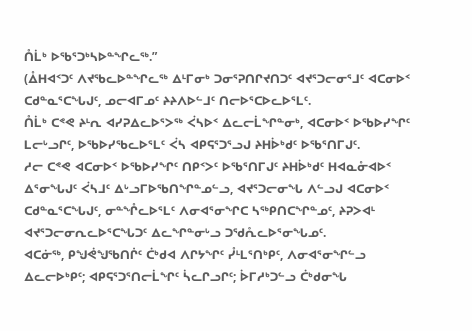ᑍᒫᒃ ᐅᖃᕐᑐᒃᓴᐅᓐᖏᓚᖅ.”
(ᐂᕼᐊᑉᑐᑦ ᐱᔪᖃᓚᐅᓐᖏᓚᖅ ᐃᒻᒥᓂᒃ ᑐᓂᕐᕈᑎᒋᔪᑎᑐᑦ ᐊᔪᕐᑐᓕᓂᕐᒧᑦ ᐊᑕᓂᐅᑉ ᑕᑯᓐᓇᕐᑕᖓᒍᑦ, ᓄᓕᐊᒥᓄᑦ ᔨᔨᐱᐅᓪᒧᑦ ᑎᓕᐅᕐᑕᐅᓚᐅᕐᒪᑦ.
ᑍᒫᒃ ᑕᕝᕙ ᔨᒻᕆ ᐊᓯᕈᐃᓚᐅᕐᐳᖅ ᐹᓴᐅᑉ ᐃᓚᓕᒫᖏᓐᓂᒃ, ᐊᑕᓂᐅᑉ ᐅᖃᐅᓯᖏᑦ ᒪᓕᒡᓗᒋᑦ, ᐅᖃᐅᓯᖃᓚᐅᕐᒪᑦ ᐹᓴ ᐊᑭᕋᕐᑐᕐᓗᒍ ᔨᕼᐆᒃᑯᑦ ᐅᖃᕐᑎᒥᒍᑦ.
ᓱᓕ ᑕᕝᕙ ᐊᑕᓂᐅᑉ ᐅᖃᐅᓯᖏᑦ ᑎᑭᑉᐳᑦ ᐅᖃᕐᑎᒥᒍᑦ ᔨᕼᐆᒃᑯᑦ ᕼᐊᓇᓁᐊᐅᑉ ᐃᕐᓂᖓᒍᑦ ᐹᓴᒧᑦ ᐃᒡᓗᒥᐅᖃᑎᖏᓐᓄᓪᓗ, ᐊᔪᕐᑐᓕᓂᖓ ᐱᓪᓗᒍ ᐊᑕᓂᐅᑉ ᑕᑯᓐᓇᕐᑕᖓᒍᑦ, ᓂᓐᖎᓚᐅᕐᒪᑦ ᐱᓂᐊᕐᓂᖏᑕ ᓴᖅᑭᑎᑕᖏᓐᓄᑦ, ᔨᕈᐳᐊᒻ ᐊᔪᕐᑐᓕᓂᕆᓚᐅᕐᑕᖓᑐᑦ ᐃᓚᖏᓐᓂᒡᓗ ᑐᖁᕅᓚᐅᕐᓂᖓᓄᑦ.
ᐊᑕᓃᖅ, ᑭᖑᕚᖑᖃᑎᒌᑦ ᑖᒃᑯᐊ ᐱᒋᔭᖏᑦ ᓮᒻᒪᕐᑎᒃᑭᑦ, ᐱᓂᐊᕐᓂᖏᓪᓗ ᐃᓚᓕᐅᒃᑭᑦ; ᐊᑭᕋᕐᑐᕐᑎᓕᒫᖏᑦ ᓵᓚᒋᓗᒋᑦ; ᐆᒥᓱᒃᑐᓪᓗ ᑖᒃᑯᓂᖓ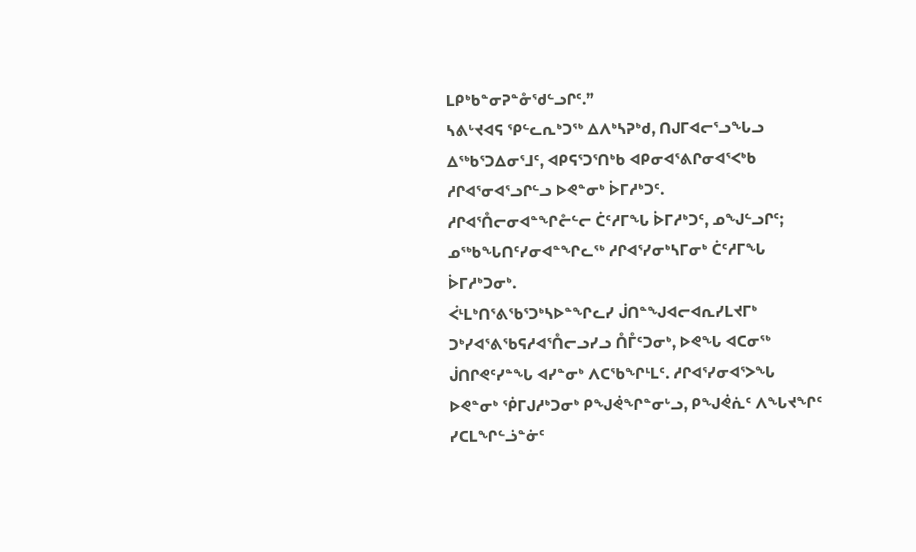ᒪᑭᒃᑲᓐᓂᕈᓐᓁᖁᓪᓗᒋᑦ.”
ᓴᕕᒡᔪᐊᕋ ᕿᓪᓚᕆᒃᑐᖅ ᐃᐱᒃᓴᕈᒃᑯ, ᑎᒍᒥᐊᓕᕐᓗᖓᓗ ᐃᖅᑲᕐᑐᐃᓂᕐᒧᑦ, ᐊᑭᕋᕐᑐᕐᑎᒃᑲ ᐊᑭᓂᐊᕐᕕᒋᓂᐊᕐᐸᒃᑲ ᓱᒋᐊᕐᓂᐊᕐᓗᒋᓪᓗ ᐅᕙᓐᓂᒃ ᐆᒥᓱᒃᑐᑦ.
ᓱᒋᐊᕐᑍᓕᓂᐊᓐᖏᓔᓪᓕ ᑖᑦᓱᒥᖓ ᐆᒥᓱᒃᑐᑦ, ᓄᖑᓪᓗᒋᑦ; ᓄᖅᑲᖓᑎᑦᓯᓂᐊᓐᖏᓚᖅ ᓱᒋᐊᕐᓯᓂᒃᓴᒥᓂᒃ ᑖᑦᓱᒥᖓ ᐆᒥᓱᒃᑐᓂᒃ.
ᐹᒻᒪᒃᑎᕐᕕᖃᕐᑐᒃᓴᐅᓐᖏᓚᓯ ᒎᑎᓐᖑᐊᓕᐊᕆᓯᒪᔪᒥᒃ ᑐᒃᓯᐊᕐᕕᖃᕋᓱᐊᕐᑍᓕᓗᓯᓗ ᑍᒤᑦᑐᓂᒃ, ᐅᕙᖓ ᐊᑕᓂᖅ ᒎᑎᒋᕙᑦᓯᓐᖓ ᐊᓯᓐᓂᒃ ᐱᑕᖃᖏᒻᒪᑦ. ᓱᒋᐊᕐᓯᓂᐊᕐᐳᖓ ᐅᕙᓐᓂᒃ ᖀᒥᒍᓱᒃᑐᓂᒃ ᑭᖑᕚᖏᓐᓂᒡᓗ, ᑭᖑᕚᕇᑦ ᐱᖓᔪᖏᑦ ᓯᑕᒪᖏᓪᓘᓐᓃᑦ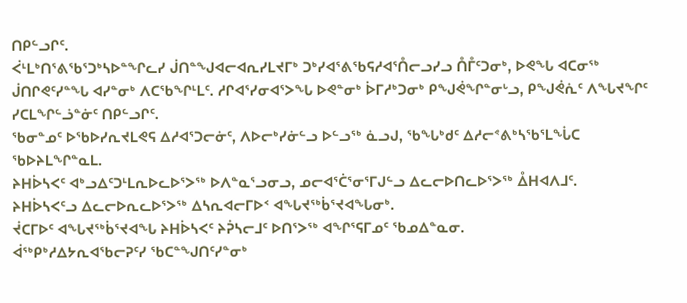ᑎᑭᓪᓗᒋᑦ.
ᐹᒻᒪᒃᑎᕐᕕᖃᕐᑐᒃᓴᐅᓐᖏᓚᓯ ᒎᑎᓐᖑᐊᓕᐊᕆᓯᒪᔪᒥᒃ ᑐᒃᓯᐊᕐᕕᖃᕋᓱᐊᕐᑍᓕᓗᓯᓗ ᑍᒤᑦᑐᓂᒃ, ᐅᕙᖓ ᐊᑕᓂᖅ ᒎᑎᒋᕙᑦᓯᓐᖓ ᐊᓯᓐᓂᒃ ᐱᑕᖃᖏᒻᒪᑦ. ᓱᒋᐊᕐᓯᓂᐊᕐᐳᖓ ᐅᕙᓐᓂᒃ ᐆᒥᓱᒃᑐᓂᒃ ᑭᖑᕚᖏᓐᓂᒡᓗ, ᑭᖑᕚᕇᑦ ᐱᖓᔪᖏᑦ ᓯᑕᒪᖏᓪᓘᓐᓃᑦ ᑎᑭᓪᓗᒋᑦ.
ᖃᓂᓐᓄᑦ ᐅᖃᐅᓯᕆᔪᒪᕙᕋ ᐃᓱᐊᕐᑐᓕᓃᑦ, ᐱᐅᓕᒃᓯᓃᓪᓗ ᐅᓪᓗᖅ ᓈᓗᒍ, ᖃᖓᒃᑯᑦ ᐃᓱᓕᕝᕕᒃᓴᖃᕐᒪᖔᑕ ᖃᐅᔨᒪᖏᓐᓇᒪ.
ᔨᕼᐆᓴᐸᑦ ᐊᒃᓗᐃᑦᑐᒻᒪᕆᐅᓚᐅᕐᐳᖅ ᐅᐱᓐᓇᕐᓗᓂᓗ, ᓄᓕᐊᕐᑖᕐᓂᕐᒥᒍᓪᓗ ᐃᓚᓕᐅᑎᓚᐅᕐᐳᖅ ᐂᕼᐊᐱᒧᑦ.
ᔨᕼᐆᓴᐸᑦᓗ ᐃᓚᓕᐅᕆᓚᐅᕐᐳᖅ ᐃᓴᕆᐊᓕᒥᐅᑉ ᐊᖓᔪᖅᑳᕐᔪᐊᖓᓂᒃ.
ᔫᑕᒥᐅᑦ ᐊᖓᔪᖅᑳᕐᔪᐊᖓ ᔨᕼᐆᓴᐸᑦ ᔨᕉᓴᓕᒧᑦ ᐅᑎᕐᐳᖅ ᐊᖏᕐᕋᒥᓄᑦ ᖃᓄᐃᓐᓇᓂ.
ᐋᖅᑭᒃᓱᐃᔭᕆᐊᖃᓕᕈᑦᓯ ᖃᑕᓐᖑᑎᑦᓯᓐᓂᒃ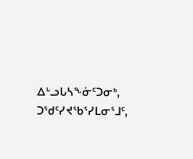ᐃᒡᓗᒐᓴᖕᓃᑦᑐᓂᒃ, ᑐᖁᑦᓯᔪᖃᕐᓯᒪᓂᕐᒧᑦ,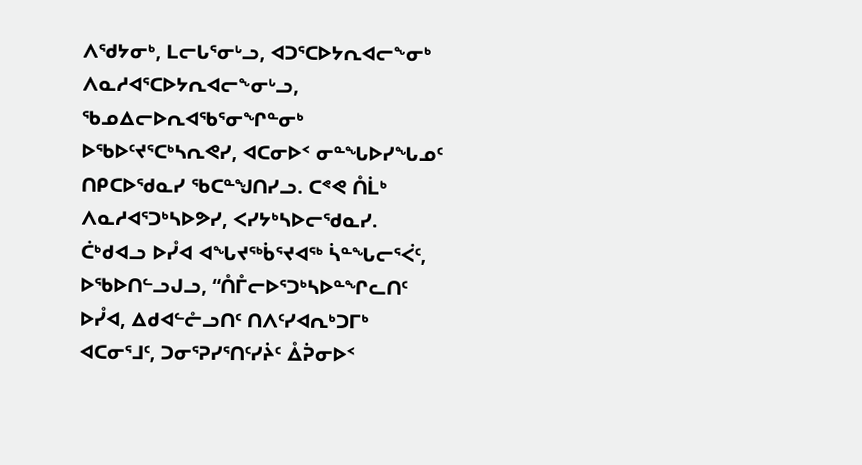ᐱᖁᔭᓂᒃ, ᒪᓕᒐᕐᓂᒡᓗ, ᐊᑐᕐᑕᐅᔭᕆᐊᓕᖕᓂᒃ ᐱᓇᓱᐊᕐᑕᐅᔭᕆᐊᓕᖕᓂᒡᓗ, ᖃᓄᐃᓕᐅᕆᐊᖃᕐᓂᖏᓐᓂᒃ ᐅᖃᐅᑦᔪᕐᑕᒃᓴᕆᕙᓯ, ᐊᑕᓂᐅᑉ ᓂᓐᖓᐅᓯᖓᓄᑦ ᑎᑭᑕᐅᖁᓇᓯ ᖃᑕᓐᖑᑎᓯᓗ. ᑕᕝᕙ ᑍᒫᒃ ᐱᓇᓱᐊᕐᑐᒃᓴᐅᕗᓯ, ᐸᓯᔭᒃᓴᐅᓕᖁᓇᓯ.
ᑖᒃᑯᐊᓗ ᐅᓮᐊ ᐊᖓᔪᖅᑳᕐᔪᐊᖅ ᓵᓐᖓᓕᕐᐹᑦ, ᐅᖃᐅᑎᓪᓗᒍᓗ, “ᑍᒤᓕᐅᕐᑐᒃᓴᐅᓐᖏᓚᑎᑦ ᐅᓮᐊ, ᐃᑯᐊᓪᓔᓗᑎᑦ ᑎᐱᑦᓯᐊᕆᒃᑐᒥᒃ ᐊᑕᓂᕐᒧᑦ, ᑐᓂᕐᕈᓯᕐᑎᑦᓯᔩᑦ ᐂᕉᓂᐅᑉ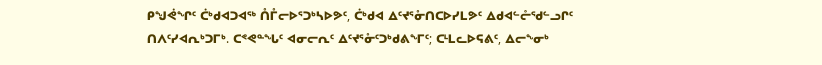ᑭᖑᕚᖏᑦ ᑖᒃᑯᐊᑐᐊᖅ ᑍᒤᓕᐅᕐᑐᒃᓴᐅᕗᑦ, ᑖᒃᑯᐊ ᐃᑦᔪᕐᓁᑎᑕᐅᓯᒪᕗᑦ ᐃᑯᐊᓪᓔᖁᓪᓗᒋᑦ ᑎᐱᑦᓯᐊᕆᒃᑐᒥᒃ. ᑕᕝᕙᓐᖓᑦ ᐊᓂᓕᕆᑦ ᐃᑦᔪᕐᓁᑦᑐᒃᑯᕕᖕᒥᑦ; ᑕᒻᒪᓚᐅᕋᕕᑦ, ᐃᓕᖕᓂᒃ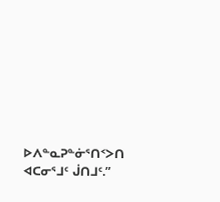ᐅᐱᓐᓇᕈᓐᓃᕐᑎᑉᐳᑎ ᐊᑕᓂᕐᒧᑦ ᒎᑎᒧᑦ.”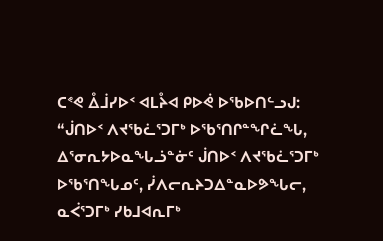ᑕᕝᕙ ᐂᒨᓯᐅᑉ ᐊᒪᔧᐊ ᑭᐅᕚ ᐅᖃᐅᑎᓪᓗᒍ: “ᒎᑎᐅᑉ ᐱᔪᖃᓛᕐᑐᒥᒃ ᐅᖃᕐᑎᒋᓐᖏᓛᖓ, ᐃᕐᓂᕆᔭᐅᓇᖓᓘᓐᓃᑦ ᒎᑎᐅᑉ ᐱᔪᖃᓛᕐᑐᒥᒃ ᐅᖃᕐᑎᖓᓄᑦ, ᓰᐱᓕᕆᔨᑐᐃᓐᓇᐅᕗᖓᓕ, ᓇᐹᕐᑐᒥᒃ ᓯᑲᒧᐊᕆᒥᒃ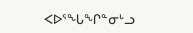ᐸᐅᕐᖓᖏᓐᓂᒡᓗ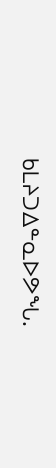ᑲᒪᔨᑐᐃᓐᓇᐅᕗᖓ.